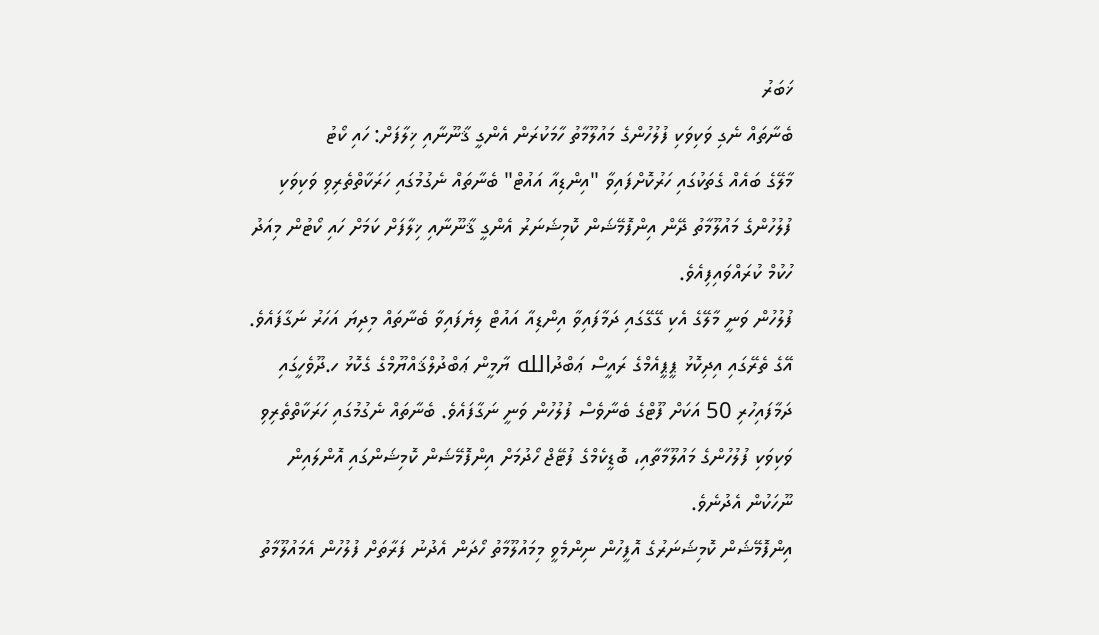ޚަބަރު
ބެނާތައް ނެގި ވަކިވަކި ފުލުހުންގެ މައުލޫމާތު ހާމަކުރަން އެންގީ ޤާނޫނާއި ޚިލާފަށް: ހައި ކޯޓު
މާލޭގެ ބައެއް ގެތަކުގައި ހަރުކޮށްފައިވާ "އިންޑިއާ އައުޓް" ބެނާތައް ނެގުމުގައި ހަރަކާތްތެރިވި ވަކިވަކި ފުލުހުންގެ މައުލޫމާތު ދޭން އިންފޮމޭޝަން ކޮމިޝަނަރު އެންގީ ޤާނޫނާއި ޚިލާފަށް ކަމަށް ހައި ކޯޓުން މިއަދު ހުކުމް ކުރައްވައިފިއެވެ.
ފުލުހުން ވަނީ މާލޭގެ އެކި ގޭގޭގައި ދަމާފައިވާ އިންޑިއާ އައުޓް ލިޔެފައިވާ ބެނާތައް މިދިޔަ އަހަރު ނަގާފައެވެ. އޭގެ ތެރޭގައި އިދިކޮޅު ޕީޕީއެމްގެ ރައީސް ޢަބްދުالله ޔާމީން ޢަބްދުލްޤައްޔޫމްގެ ގެކޮޅު ހ.ދޫވެހީގައި ދަމާފައިހުރި 50 އަކަށް ފޫޓްގެ ބެނާވެސް ފުލުހުން ވަނީ ނަގާފައެވެ. ބެނާތައް ނެގުމުގައި ހަރަކާތްތެރިވި ވަކިވަކި ފުލުހުންގެ މައުލޫމާތާއި، ބޮޑީކެމްގެ ފުޓޭޖް ހޯދުމަށް އިންފޮމޭޝަން ކޮމިޝަންގައި އޮންލައިން ނޫހަކުން އެދުނެވެ.
އިންފޮމޭޝަން ކޮމިޝަނަރުގެ އޮފީހުން ނިންމެވީ މިމައުލޫމާތު ހޯދަން އެދުނު ފަރާތަށް ފުލުހުން އެމައުލޫމާތު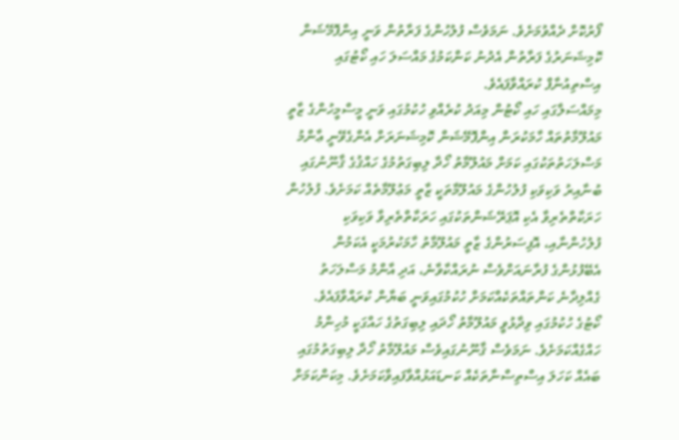ފޯރުކޮށް ދެއްވުމަށެވެ. ނަމަވެސް ފުލުހުންގެ ފަރާތުން ވަނީ އިންފޮމޭޝަން ކޮމިޝަނަރުގެ ފަރާތުން އެދުނު ކަންކަމުގެ މައްސަލަ ހައި ކޯޓުގައި އިސްތިއުނާފް ކުރައްވާފައެވެ.
މިމައްސަލާގައި ހައި ކޯޓުން މިއަދު ކުރެއްވި ހުކުމުގައި ވަނީ މީސްމީހުންގެ ޒާތީ މައުލޫމާތުތައް ހާމަކުރަން އިންފޮމޭޝަން ކޮމިޝަނަރަށް އެންގެވޭނީ ޢާންމު މަސްލަހަތުތަކުގައި ކަމަށް މައުލޫމާތު ހޯދާ ލިބިގަތުމުގެ ހައްޤުގެ ޤާނޫނުގައި ބުނާއިރު ވަކިވަކި ފުލުހުންގެ މައުލޫމާތަކީ ޒާތީ މަޢުލޫމާތެއް ކަމަށެވެ. ފުލުހުން ހަރަކާތްތެރިވާ އެކި އޮޕަރޭޝަންތަކުގައި ހަރަކާތްތެރިވާ ވަކިވަކި ފުލުހުންނާއި، އޮފިސަރުންގެ ޒާތީ މައުލޫމާތު ހާމަކުރުމަކީ އެކަމުން އެބޭފުޅުންގެ ފުރާނައަށްވެސް ނުރައްކާވާނެ، އަދި އާންމު މަސްލަހަތު ގެއްލިދާނެ ކަންތައްތަކެއްކަމަށް ހުކުމުގައިވަނީ ބަޔާން ކުރައްވާފައެވެ.
ކޯޓުގެ ހުކުމުގައި ވިދާޅުވީ މައުލޫމާތު ހޯދައި ލިބިގަތުގެ ހައްގަކީ މުހިންމު ހައްގެއްކަމަށެވެ. ނަމަވެސް ޤާނޫނުގައިވެސް މައުލޫމާތު ހޯދާ ލިބިގަތުމުގައި ބައެއް ކަހަލަ އިސްތިސްނާތަކެއް ކަނޑައަޅުއްވާފައިވާކަމަށެވެ. މިކަންކަމަށް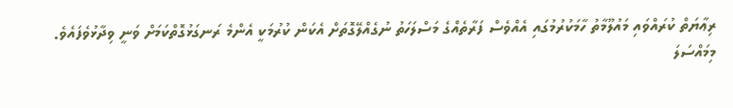ރިޢާޔަތް ކުރައްވައި މައުލޫމާތު ހާމަކުރުމުގައި އެއްވެސް ފަރާތެއްގެ މަސްލަހަތު ނުގެއްލޭގޮތަށް އެކަން ކުރުމަކީ އެންމެ ރަނގަޅުގޮތްކަމަށް ވަނީ ވިދާޅުވެފައެވެ.
މިމައްސަލަ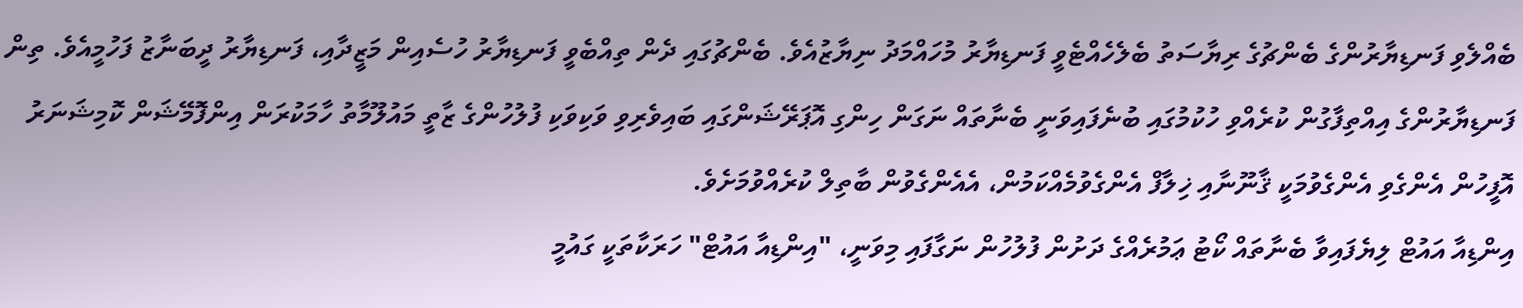ބެއްލެވި ފަނޑިޔާރުންގެ ބެންޗުގެ ރިޔާސަތު ބެލެހެއްޓެވީ ފަނޑިޔާރު މުހައްމަދު ނިޔާޒުއެވެ. ބެންޗުގައި ދެން ތިއްބެވީ ފަނޑިޔާރު ހުސެއިން މަޒީދާއި، ފަނޑިޔާރު ދީބަނާޒު ފަހުމީއެވެ. ތިން ފަނޑިޔާރުންގެ އިއްތިފާގުން ކުރެއްވި ހުކުމުގައި ބުނެފައިވަނީ ބެނާތައް ނަގަން ހިންގި އޮޕަރޭޝަންގައި ބައިވެރިވި ވަކިވަކި ފުލުހުންގެ ޒާތީ މައުލޫމާތު ހާމަކުރަން އިންފޮމޭޝަން ކޮމިޝަނަރު އޮފީހުން އެންގެވި އެންގެވުމަކީ ޤާނޫނާއި ޚިލާފް އެންގެވުމެއްކަމުން، އެއެންގެވުން ބާތިލް ކުރެއްވުމަށެވެ.
އިންޑިއާ އައުޓް ލިޔެފައިވާ ބެނާތައް ކޯޓު ޢަމުރެއްގެ ދަށުން ފުލުހުން ނަގާފައި މިވަނީ، "އިންޑިއާ އައުޓް" ހަރަކާތަކީ ގައުމީ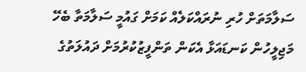ސަލާމަތަށް ހުރި ނުރައްކަލެއް ކަމަށް ގައުމީ ސަލާމަތާ ބެހޭ މަޖިލީހުން ކަނޑައަޅާ އެކަން ތަންފީޒުކުރުމަށް ދައުލަތުގެ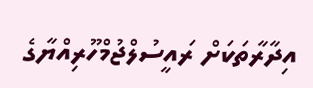އިދާރާތަކަށް ރައީސުލްޖުމްހޫރިއްޔާގެ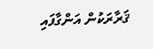ޤަރާރަކުން އަންގާފައި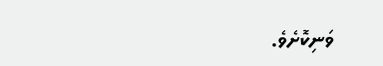ވަނިކޮށެވެ.